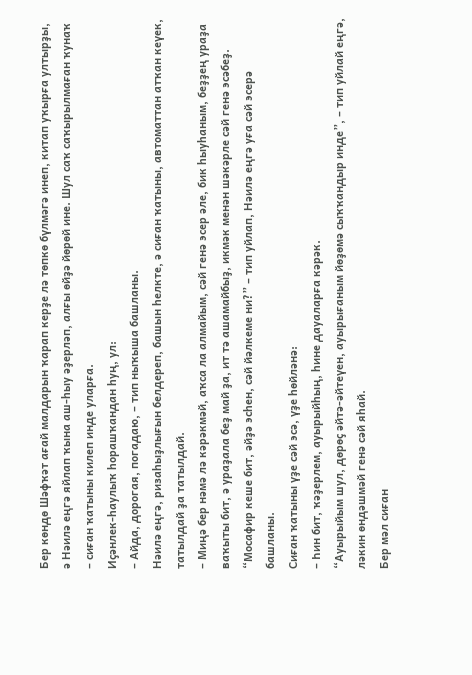Бер көндө Шәфҡәт ағай малдарын ҡарап керҙе лә төпкө бүлмәгә инеп, китап уҡырға ултырҙы, ә Нәилә еңгә яйлап ҡына аш-һыу әҙерләп, алғы өйҙә йөрөй ине. Шул саҡ саҡырылмаған ҡунаҡ – сиған ҡатыны килеп инде уларға.
Иҫәнлек-һаулыҡ һорашҡандан һуң, ул:
– Айда, дорогая, погадаю, – тип ныҡыша башланы.
Нәилә еңгә, ризаһыҙлығын белдереп, башын һелкте, ә сиған ҡатыны, автоматтан атҡан кеүек, татылдай ҙа татылдай.
– Миңә бер нәмә лә кәрәкмәй, аҡса ла алмайым, сәй генә эсер әле, бик һыуһаным, беҙҙең ураҙа ваҡыты бит, ә ураҙала беҙ май ҙа, ит тә ашамайбыҙ, икмәк менән шәкәрле сәй генә эсәбеҙ.
“Мосафир кеше бит, әйҙә эсһен, сәй йәлкеме ни?” – тип уйлап, Нәилә еңгә уға сәй эсерә башланы.
Сиған ҡатыны үҙе сәй эсә, үҙе һөйләнә:
– Һин бит, ҡәҙерлем, ауырыйһың, һине дауаларға кәрәк.
“Ауырыйым шул, дөрөҫ әйтә-әйтеүен, ауырығаным йөҙөмә сыҡҡандыр инде”, – тип уйлай еңгә, ләкин өндәшмәй генә сәй яһай.
Бер мәл сиған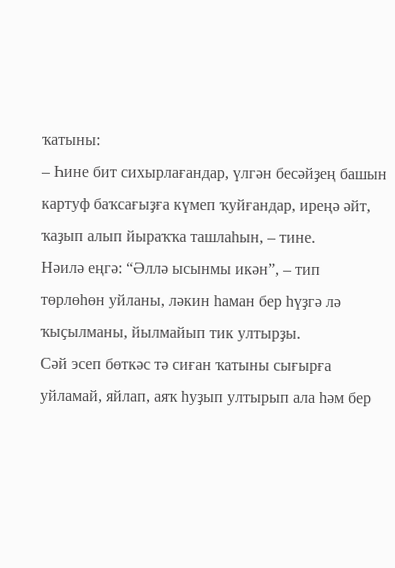ҡатыны:
– Һине бит сихырлағандар, үлгән бесәйҙең башын картуф баҡсағыҙға күмеп ҡуйғандар, иреңә әйт, ҡаҙып алып йыраҡҡа ташлаһын, – тине.
Нәилә еңгә: “Әллә ысынмы икән”, – тип төрлөһөн уйланы, ләкин һаман бер һүҙгә лә ҡыҫылманы, йылмайып тик ултырҙы.
Сәй эсеп бөткәс тә сиған ҡатыны сығырға уйламай, яйлап, аяҡ һуҙып ултырып ала һәм бер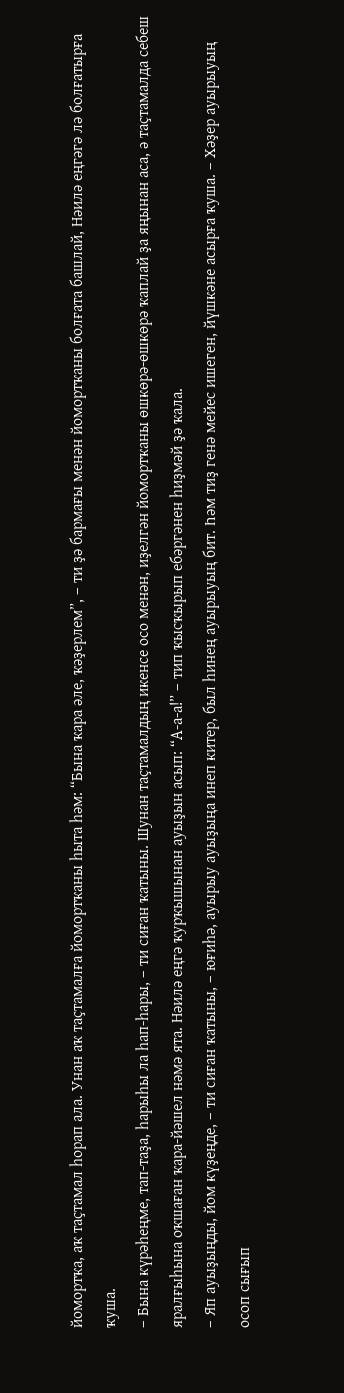йомортҡа, аҡ таҫтамал һорап ала. Унан аҡ таҫтамалға йомортҡаны һыта һәм: “Бына ҡара әле, ҡәҙерлем”, – ти ҙә бармағы менән йомортҡаны болғата башлай, Нәилә еңгәгә лә болғатырға ҡуша.
– Бына күрәһеңме, тап-таҙа, һарыһы ла һап-һары, – ти сиған ҡатыны. Шунан таҫтамалдың икенсе осо менән, иҙелгән йомортҡаны өшкөрә-өшкөрә ҡаплай ҙа яңынан аса, ә таҫтамалда себеш яралғыһына оҡшаған ҡара-йәшел нәмә ята. Нәилә еңгә ҡурҡышынан ауыҙын асып: “А-а-а!” – тип ҡысҡырып ебәргәнен һиҙмәй ҙә ҡала.
– Яп ауыҙыңды, йом күҙеңде, – ти сиған ҡатыны, – юғиһә, ауырыу ауыҙыңа инеп китер, был һинең ауырыуың бит. Һәм тиҙ генә мейес ишеген, йүшкәне асырға ҡуша. – Хәҙер ауырыуың осоп сығып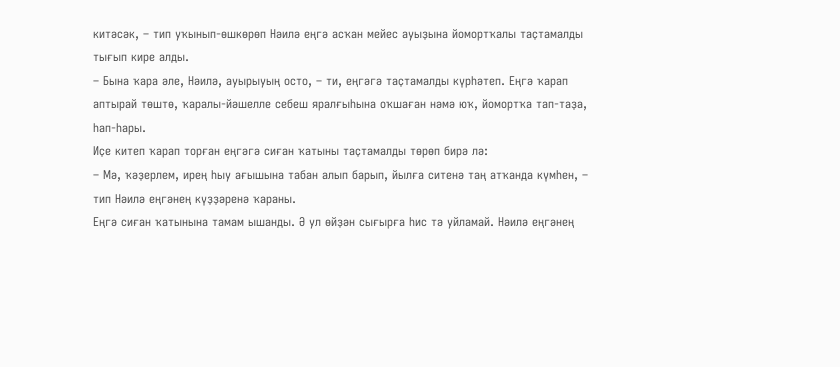китәсәк, – тип уҡынып-өшкөрөп Нәилә еңгә асҡан мейес ауыҙына йомортҡалы таҫтамалды тығып кире алды.
– Бына ҡара әле, Нәилә, ауырыуың осто, – ти, еңгәгә таҫтамалды күрһәтеп. Еңгә ҡарап аптырай төштө, ҡаралы-йәшелле себеш яралғыһына оҡшаған нәмә юҡ, йомортҡа тап-таҙа, һап-һары.
Иҫе китеп ҡарап торған еңгәгә сиған ҡатыны таҫтамалды төрөп бирә лә:
– Мә, ҡәҙерлем, ирең һыу ағышына табан алып барып, йылға ситенә таң атҡанда күмһен, – тип Нәилә еңгәнең күҙҙәренә ҡараны.
Еңгә сиған ҡатынына тамам ышанды. Ә ул өйҙән сығырға һис тә уйламай. Нәилә еңгәнең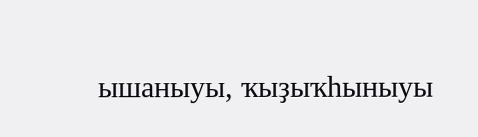ышаныуы, ҡыҙыҡһыныуы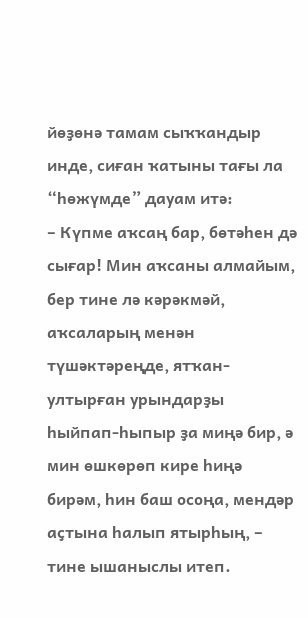йөҙөнә тамам сыҡҡандыр инде, сиған ҡатыны тағы ла “һөжүмде” дауам итә:
– Күпме аҡсаң бар, бөтәһен дә сығар! Мин аҡсаны алмайым, бер тине лә кәрәкмәй, аҡсаларың менән түшәктәреңде, ятҡан-ултырған урындарҙы һыйпап-һыпыр ҙа миңә бир, ә мин өшкөрөп кире һиңә бирәм, һин баш осоңа, мендәр аҫтына һалып ятырһың, – тине ышаныслы итеп.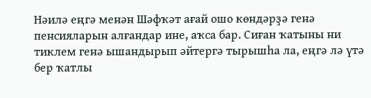Нәилә еңгә менән Шәфҡәт ағай ошо көндәрҙә генә пенсияларын алғандар ине, аҡса бар. Сиған ҡатыны ни тиклем генә ышандырып әйтергә тырышһа ла, еңгә лә үтә бер ҡатлы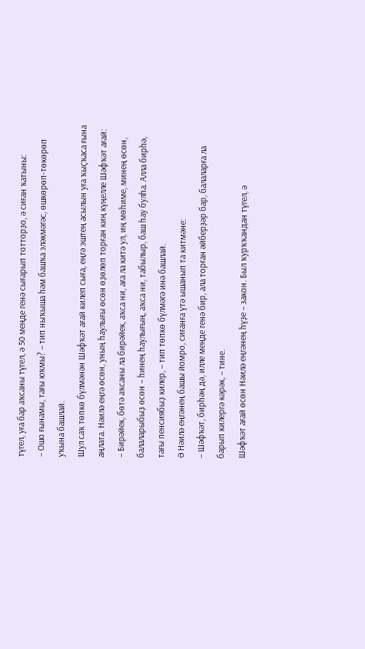түгел, уға бар аҡсаны түгел, ә 50 меңде генә сығарып тотторҙо, ә сиған ҡатыны:
– Ошо ғынамы, тағы юҡмы? – тип ныҡыша һәм башҡа эләкмәгәс, өшкөрөп-төкөрөп уҡына башлай.
Шул саҡ төпкө бүлмәнән Шәфҡәт ағай килеп сыға, еңгә эштең асылын уға ҡыҫҡаса ғына аңлата. Нәилә еңгә өсөн, уның һаулығы өсөн өҙөлөп торған киң күңелле Шәфҡәт ағай:
– Бирәйек, бөтә аҡсаны ла бирәйек, аҡса ни, аға ла китә ул, иң мөһиме, минең өсөн, балаларыбыҙ өсөн – һинең һаулығың, аҡса ни, табылыр, баш һау булһа. Алла бирһә, тағы пенсиябыҙ килер, – тип төпкө бүлмәгә инә башлай.
Ә Нәилә еңгәнең башы йомро, сиғанға үтә ышанып та китмәне:
– Шәфҡәт, бирһәң дә, илле меңде генә бир, ала торған әйберҙәр бар, балаларға ла барып килергә кәрәк, – тине.
Шәфҡәт ағай өсөн Нәилә еңгәнең һүҙе – закон. Был ҡурҡҡандан түгел, ә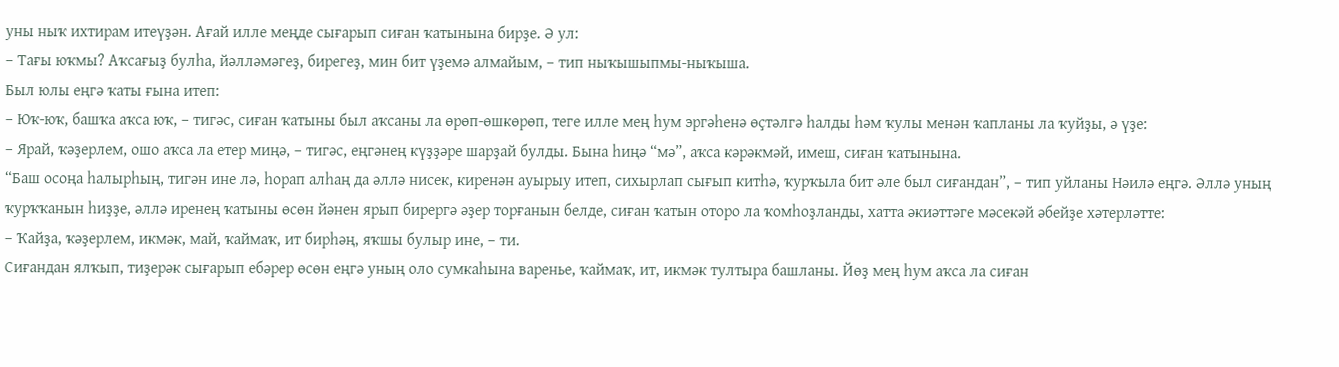уны ныҡ ихтирам итеүҙән. Ағай илле меңде сығарып сиған ҡатынына бирҙе. Ә ул:
– Тағы юҡмы? Аҡсағыҙ булһа, йәлләмәгеҙ, бирегеҙ, мин бит үҙемә алмайым, – тип ныҡышыпмы-ныҡыша.
Был юлы еңгә ҡаты ғына итеп:
– Юҡ-юҡ, башҡа аҡса юҡ, – тигәс, сиған ҡатыны был аҡсаны ла өрөп-өшкөрөп, теге илле мең һум эргәһенә өҫтәлгә һалды һәм ҡулы менән ҡапланы ла ҡуйҙы, ә үҙе:
– Ярай, ҡәҙерлем, ошо аҡса ла етер миңә, – тигәс, еңгәнең күҙҙәре шарҙай булды. Бына һиңә “мә”, аҡса кәрәкмәй, имеш, сиған ҡатынына.
“Баш осоңа һалырһың, тигән ине лә, һорап алһаң да әллә нисек, киренән ауырыу итеп, сихырлап сығып китһә, ҡурҡыла бит әле был сиғандан”, – тип уйланы Нәилә еңгә. Әллә уның ҡурҡҡанын һиҙҙе, әллә иренең ҡатыны өсөн йәнен ярып бирергә әҙер торғанын белде, сиған ҡатын оторо ла ҡомһоҙланды, хатта әкиәттәге мәсекәй әбейҙе хәтерләтте:
– Ҡайҙа, ҡәҙерлем, икмәк, май, ҡаймаҡ, ит бирһәң, яҡшы булыр ине, – ти.
Сиғандан ялҡып, тиҙерәк сығарып ебәрер өсөн еңгә уның оло сумкаһына варенье, ҡаймаҡ, ит, икмәк тултыра башланы. Йөҙ мең һум аҡса ла сиған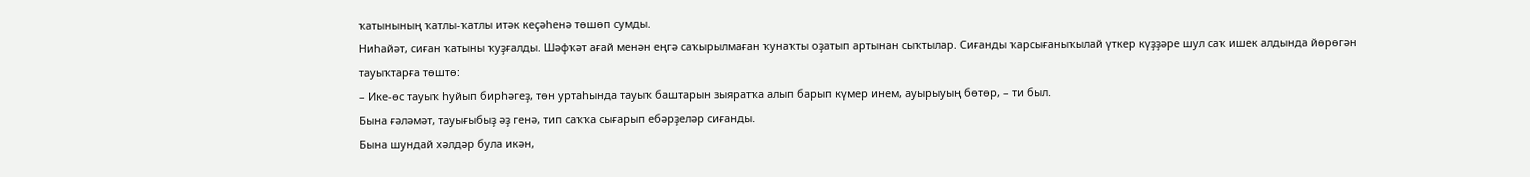ҡатынының ҡатлы-ҡатлы итәк кеҫәһенә төшөп сумды.
Ниһайәт, сиған ҡатыны ҡуҙғалды. Шәфҡәт ағай менән еңгә саҡырылмаған ҡунаҡты оҙатып артынан сыҡтылар. Сиғанды ҡарсығаныҡылай үткер күҙҙәре шул саҡ ишек алдында йөрөгән тауыҡтарға төштө:
– Ике-өс тауыҡ һуйып бирһәгеҙ, төн уртаһында тауыҡ баштарын зыяратҡа алып барып күмер инем, ауырыуың бөтөр, – ти был.
Бына ғәләмәт, тауығыбыҙ әҙ генә, тип саҡҡа сығарып ебәрҙеләр сиғанды.
Бына шундай хәлдәр була икән,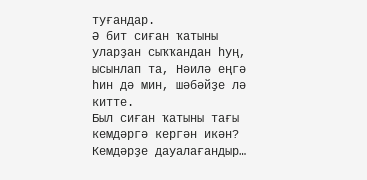туғандар.
Ә бит сиған ҡатыны уларҙан сыҡҡандан һуң, ысынлап та, Нәилә еңгә һин дә мин, шәбәйҙе лә китте.
Был сиған ҡатыны тағы кемдәргә кергән икән? Кемдәрҙе дауалағандыр…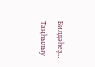Билдәһеҙ…
Таңһылыу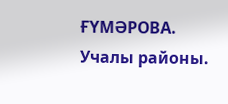ҒҮМӘРОВА.
Учалы районы.